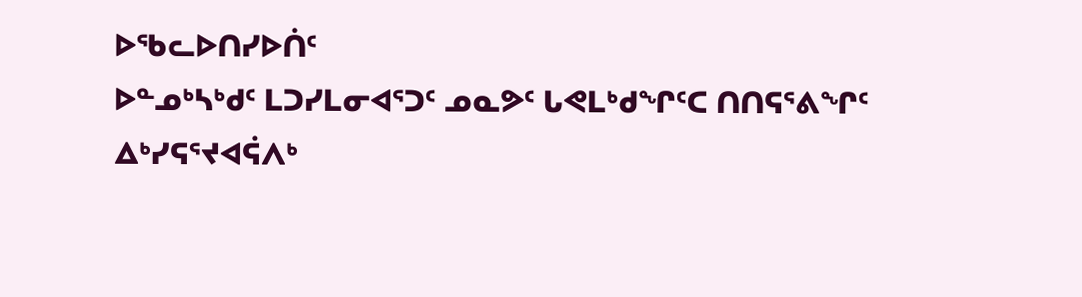ᐅᖃᓚᐅᑎᓯᐅᑏᑦ
ᐅᓐᓄᒃᓴᒃᑯᑦ ᒪᑐᓯᒪᓂᐊᕐᑐᑦ ᓄᓇᕗᑦ ᒐᕙᒪᒃᑯᖏᑦᑕ ᑎᑎᕋᕐᕕᖏᑦ ᐃᒃᓯᕋᕐᔪᐊᕌᐱᒃ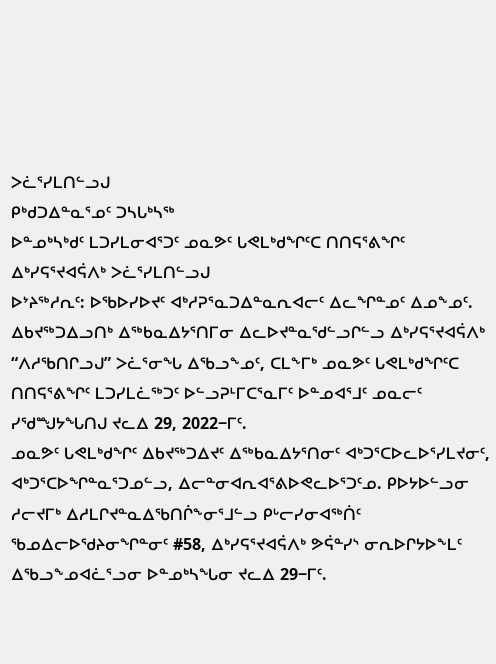ᐳᓛᕐᓯᒪᑎᓪᓗᒍ
ᑭᒃᑯᑐᐃᓐᓇᕐᓄᑦ ᑐᓴᒐᒃᓴᖅ
ᐅᓐᓄᒃᓴᒃᑯᑦ ᒪᑐᓯᒪᓂᐊᕐᑐᑦ ᓄᓇᕗᑦ ᒐᕙᒪᒃᑯᖏᑦᑕ ᑎᑎᕋᕐᕕᖏᑦ ᐃᒃᓯᕋᕐᔪᐊᕌᐱᒃ ᐳᓛᕐᓯᒪᑎᓪᓗᒍ
ᐅᔾᔨᖅᓱᕆᑦ: ᐅᖃᐅᓯᐅᔪᑦ ᐊᒃᓱᕈᕐᓇᑐᐃᓐᓇᕆᐊᓕᑦ ᐃᓚᖏᓐᓄᑦ ᐃᓄᖕᓄᑦ.
ᐃᑲᔪᖅᑐᐃᓗᑎᒃ ᐃᖅᑲᓇᐃᔭᕐᑎᒥᓂ ᐃᓚᐅᔪᓐᓇᖁᓪᓗᒋᓪᓗ ᐃᒃᓯᕋᕐᔪᐊᕌᐱᒃ “ᐱᓱᖃᑎᒋᓗᒍ” ᐳᓛᕐᓂᖓ ᐃᖃᓗᖕᓄᑦ, ᑕᒪᖕᒥᒃ ᓄᓇᕗᑦ ᒐᕙᒪᒃᑯᖏᑦᑕ ᑎᑎᕋᕐᕕᖏᑦ ᒪᑐᓯᒪᓛᖅᑐᑦ ᐅᓪᓗᕈᒻᒥᑕᕐᓇᒥᑦ ᐅᓐᓄᐊᕐᒧᑦ ᓄᓇᓕᑦ ᓯᖁᙳᔭᖓᑎᒍ ᔪᓚᐃ 29, 2022−ᒥᑦ.
ᓄᓇᕗᑦ ᒐᕙᒪᒃᑯᖏᑦ ᐃᑲᔪᖅᑐᐃᔪᑦ ᐃᖅᑲᓇᐃᔭᕐᑎᓂᑦ ᐊᒃᑐᕐᑕᐅᓚᐅᕐᓯᒪᔪᓂᑦ, ᐊᒃᑐᕐᑕᐅᖏᓐᓇᕐᑐᓄᓪᓗ, ᐃᓕᓐᓂᐊᕆᐊᕐᕕᐅᕙᓚᐅᕐᑐᑦᓄ. ᑭᐅᔭᐅᓪᓗᓂ ᓱᓕᔪᒥᒃ ᐃᓱᒪᒋᔪᓐᓇᐃᖃᑎᒌᖕᓂᕐᒧᓪᓗ ᑭᒡᓕᓯᓂᐊᖅᑏᑦ ᖃᓄᐃᓕᐅᖁᔨᓂᖏᓐᓂᑦ #58, ᐃᒃᓯᕋᕐᔪᐊᕌᐱᒃ ᕗᕌᓐᓯᔅ ᓂᕆᐅᒋᔭᐅᖕᒪᑦ ᐃᖃᓗᖕᓄᐊᓛᕐᓗᓂ ᐅᓐᓄᒃᓴᖓᓂ ᔪᓚᐃ 29−ᒥᑦ.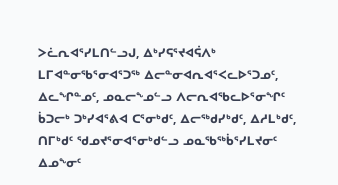ᐳᓛᕆᐊᕐᓯᒪᑎᓪᓗᒍ, ᐃᒃᓯᕋᕐᔪᐊᕌᐱᒃ ᒪᒥᐊᓐᓂᖃᕐᓂᐊᕐᑐᖅ ᐃᓕᓐᓂᐊᕆᐊᕐᐸᓚᐅᕐᑐᓄᑦ, ᐃᓚᖏᓐᓄᑦ, ᓄᓇᓕᖕᓄᓪᓗ ᐱᓕᕆᐊᖃᓚᐅᕐᓂᖏᑦ ᑳᑐᓕᒃ ᑐᒃᓯᐊᕐᕕᐊ ᑕᕐᓂᒃᑯᑦ, ᐃᓕᖅᑯᓯᒃᑯᑦ, ᐃᓱᒪᒃᑯᑦ, ᑎᒥᒃᑯᑦ ᖁᓄᔪᕐᓂᐊᕐᓂᒃᑯᓪᓗ ᓄᓇᖃᖅᑳᕐᓯᒪᔪᓂᑦ ᐃᓄᖕᓂᑦ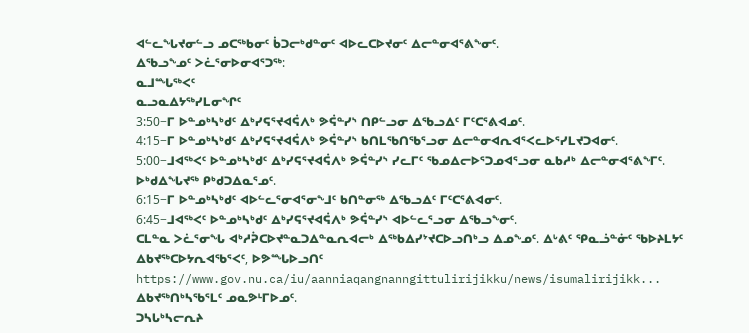ᐊᓪᓚᖓᔪᓂᓪᓗ ᓄᑕᖅᑲᓂᑦ ᑳᑐᓕᒃᑯᓐᓂᑦ ᐊᐅᓚᑕᐅᔪᓂᑦ ᐃᓕᓐᓂᐊᕐᕕᖕᓂᑦ.
ᐃᖃᓗᖕᓄᑦ ᐳᓛᕐᓂᐅᓂᐊᕐᑐᖅ:
ᓇᒧᙵᖅᐸᑦ
ᓇᓗᓇᐃᔭᖅᓯᒪᓂᖏᑦ
3:50−ᒥ ᐅᓐᓄᒃᓴᒃᑯᑦ ᐃᒃᓯᕋᕐᔪᐊᕌᐱᒃ ᕗᕌᓐᓯᔅ ᑎᑭᓪᓗᓂ ᐃᖃᓗᐃᑦ ᒥᑦᑕᕐᕕᐊᓄᑦ.
4:15−ᒥ ᐅᓐᓄᒃᓴᒃᑯᑦ ᐃᒃᓯᕋᕐᔪᐊᕌᐱᒃ ᕗᕌᓐᓯᔅ ᑲᑎᒪᖃᑎᖃᕐᓗᓂ ᐃᓕᓐᓂᐊᕆᐊᕐᐸᓚᐅᕐᓯᒪᔪᑐᐊᓂᑦ.
5:00−ᒧᐊᖅᐸᑦ ᐅᓐᓄᒃᓴᒃᑯᑦ ᐃᒃᓯᕋᕐᔪᐊᕌᐱᒃ ᕗᕌᓐᓯᔅ ᓯᓚᒥᑦ ᖃᓄᐃᓕᐅᕐᑐᓄᐊᕐᓗᓂ ᓇᑲᓱᒃ ᐃᓕᓐᓂᐊᕐᕕᖕᒥᑦ. ᐅᒃᑯᐃᖓᔪᖅ ᑭᒃᑯᑐᐃᓇᕐᓄᑦ.
6:15−ᒥ ᐅᓐᓄᒃᓴᒃᑯᑦ ᐊᐅᓪᓚᕐᓂᐊᕐᓂᖕᒧᑦ ᑲᑎᓐᓂᖅ ᐃᖃᓗᐃᑦ ᒥᑦᑕᕐᕕᐊᓂᑦ.
6:45−ᒧᐊᖅᐸᑦ ᐅᓐᓄᒃᓴᒃᑯᑦ ᐃᒃᓯᕋᕐᔪᐊᕌᐱᒃ ᕗᕌᓐᓯᔅ ᐊᐅᓪᓚᕐᓗᓂ ᐃᖃᓗᖕᓂᑦ.
ᑕᒪᓐᓇ ᐳᓛᕐᓂᖓ ᐊᒃᓱᕉᑕᐅᔪᓐᓇᑐᐃᓐᓇᕆᐊᓕᒃ ᐃᖅᑲᐃᓯᔾᔪᑕᐅᓗᑎᒃᓗ ᐃᓄᖕᓄᑦ. ᐃᒡᕕᑦ ᕿᓇᓘᓐᓃᑦ ᖃᐅᔨᒪᔭᑦ ᐃᑲᔪᖅᑕᐅᔭᕆᐊᖃᕐᐸᑦ, ᐅᕗᙵᐅᓗᑎᑦ https://www.gov.nu.ca/iu/aanniaqangnanngittulirijikku/news/isumalirijikk... ᐃᑲᔪᖅᑎᒃᓴᖃᕐᒪᑦ ᓄᓇᕗᒻᒥᐅᓄᑦ.
ᑐᓴᒐᒃᓴᓕᕆᔨ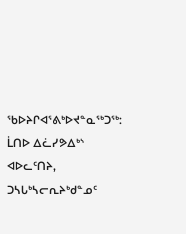ᖃᐅᔨᒋᐊᕐᕕᒃᐅᔪᓐᓇᖅᑐᖅ:
ᒫᑎᐅ ᐃᓛᓯᕗᐃᒃᔅ
ᐊᐅᓚᑦᑎᔨ, ᑐᓴᒐᒃᓴᓕᕆᔨᒃᑯᓐᓄᑦ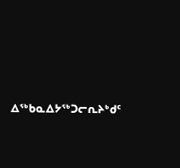ᐃᖅᑲᓇᐃᔭᖅᑐᓕᕆᔨᒃᑯᑦ